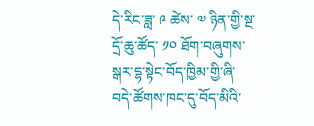དེ་རིང་ཟླ་ ༩ ཚེས་ ༧ ཉིན་གྱི་སྔ་དྲོ་ཆུ་ཚོད་ ༡༠ ཐོག་བཞུགས་སྒར་དྷ་སྟེང་བོད་ཁྱིམ་གྱི་ཞི་བདེ་ཚོགས་ཁང་དུ་བོད་མིའི་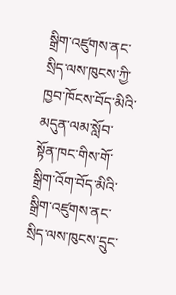སྒྲིག་འཛུགས་ནང་སྲིད་ལས་ཁུངས་ཀྱི་ཁྱབ་ཁོངས་བོད་མིའི་མདུན་ལམ་སློབ་སྟོན་ཁང་གིས་གོ་སྒྲིག་འོག་བོད་མིའི་སྒྲིག་འཛུགས་ནང་སྲིད་ལས་ཁུངས་དྲུང་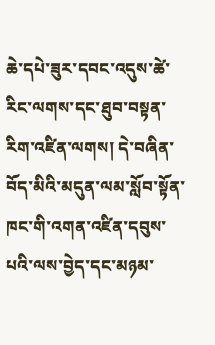ཆེ་དཔེ་ཟུར་དབང་འདུས་ཚེ་རིང་ལགས་དང་ཐུབ་བསྟན་རིག་འཛིན་ལགས། དེ་བཞིན་བོད་མིའི་མདུན་ལམ་སློབ་སྟོན་ཁང་གི་འགན་འཛིན་དབུས་པའི་ལས་བྱེད་དང་མཉམ་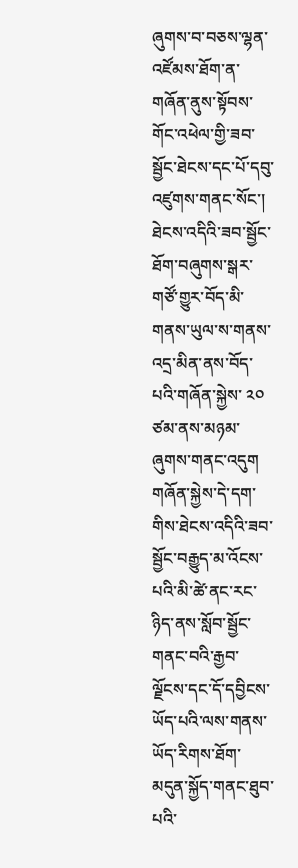ཞུགས་བ་བཅས་ལྷན་འཛོམས་ཐོག་ན་གཞོན་ནུས་སྟོབས་གོང་འཕེལ་གྱི་ཟབ་སྦྱོང་ཐེངས་དང་པོ་དབུ་འཛུགས་གནང་སོང་། ཐེངས་འདིའི་ཟབ་སྦྱོང་ཐོག་བཞུགས་སྒར་གཙོ་གྱུར་བོད་མི་གནས་ཡུལ་ས་གནས་འདྲ་མིན་ནས་བོད་པའི་གཞོན་སྐྱེས་ ༢༠ ཙམ་ནས་མཉམ་ཞུགས་གནང་འདུག གཞོན་སྐྱེས་དེ་དག་གིས་ཐེངས་འདིའི་ཟབ་སྦྱོང་བརྒྱུད་མ་འོངས་པའི་མི་ཚེ་ནང་རང་ཉིད་ནས་སློབ་སྦྱོང་གནང་བའི་རྒྱབ་ལྗོངས་དང་དོ་དབྱིངས་ཡོད་པའི་ལས་གནས་ཡོད་རིགས་ཐོག་མདུན་སྐྱོད་གནང་ཐུབ་པའི་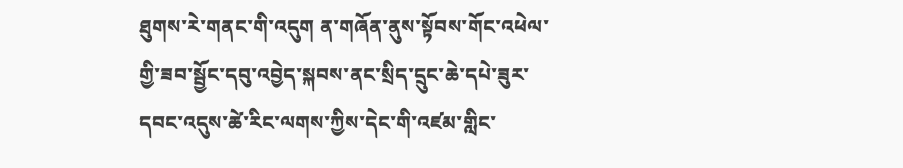ཐུགས་རེ་གནང་གི་འདུག ན་གཞོན་ནུས་སྟོབས་གོང་འཕེལ་གྱི་ཟབ་སྦྱོང་དབུ་འབྱེད་སྐབས་ནང་སྲིད་དྲུང་ཆེ་དཔེ་ཟུར་དབང་འདུས་ཚེ་རིང་ལགས་ཀྱིས་དེང་གི་འཛམ་གླིང་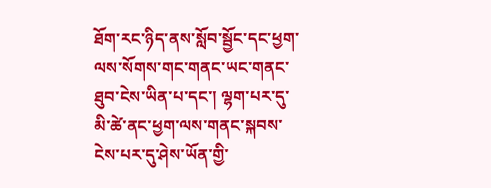ཐོག་རང་ཉིད་ནས་སློབ་སྦྱོང་དང་ཕྱག་ལས་སོགས་གང་གནང་ཡང་གནང་ཐུབ་ངེས་ཡིན་པ་དང་། ལྷག་པར་དུ་མི་ཚེ་ནང་ཕྱག་ལས་གནང་སྐབས་ངེས་པར་དུ་ཤེས་ཡོན་གྱི་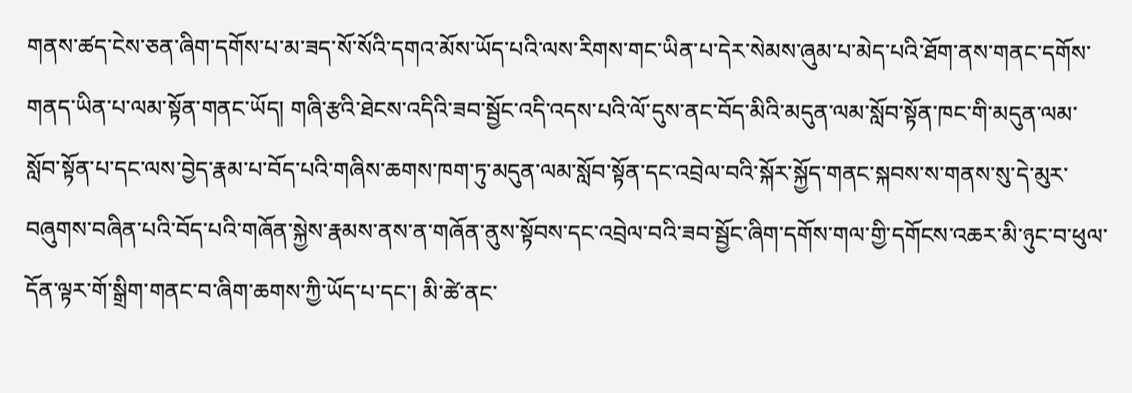གནས་ཚད་ངེས་ཅན་ཞིག་དགོས་པ་མ་ཟད་སོ་སོའི་དགའ་མོས་ཡོད་པའི་ལས་རིགས་གང་ཡིན་པ་དེར་སེམས་ཞུམ་པ་མེད་པའི་ཐོག་ནས་གནང་དགོས་གནད་ཡིན་པ་ལམ་སྟོན་གནང་ཡོད། གཞི་རྩའི་ཐེངས་འདིའི་ཟབ་སྦྱོང་འདི་འདས་པའི་ལོ་དུས་ནང་བོད་མིའི་མདུན་ལམ་སློབ་སྟོན་ཁང་གི་མདུན་ལམ་སློབ་སྟོན་པ་དང་ལས་བྱེད་རྣམ་པ་བོད་པའི་གཞིས་ཆགས་ཁག་ཏུ་མདུན་ལམ་སློབ་སྟོན་དང་འབྲེལ་བའི་སྐོར་སྐྱོད་གནང་སྐབས་ས་གནས་སུ་དེ་མུར་བཞུགས་བཞིན་པའི་བོད་པའི་གཞོན་སྐྱེས་རྣམས་ནས་ན་གཞོན་ནུས་སྟོབས་དང་འབྲེལ་བའི་ཟབ་སྦྱོང་ཞིག་དགོས་གལ་གྱི་དགོངས་འཆར་མི་ཉུང་བ་ཕུལ་དོན་ལྟར་གོ་སྒྲིག་གནང་བ་ཞིག་ཆགས་ཀྱི་ཡོད་པ་དང་། མི་ཚེ་ནང་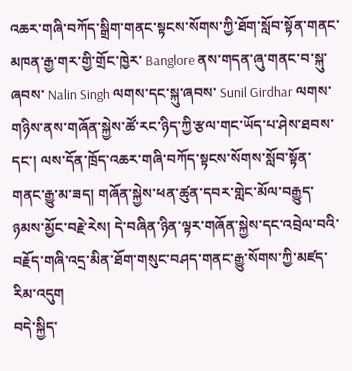འཆར་གཞི་བཀོད་སྒྲིག་གནང་སྟངས་སོགས་ཀྱི་ཐོག་སློབ་སྟོན་གནང་མཁན་རྒྱ་གར་གྱི་གྲོང་ཁྱེར་ Banglore ནས་གདན་ཞུ་གནང་བ་སྐུ་ཞབས་ Nalin Singh ལགས་དང་སྐུ་ཞབས་ Sunil Girdhar ལགས་གཉིས་ནས་གཞོན་སྐྱེས་ཚོ་རང་ཉིད་ཀྱི་རྩལ་གང་ཡོད་པ་ཤེས་ཐབས་དང་། ལས་དོན་ཁྲོད་འཆར་གཞི་བཀོད་སྟངས་སོགས་སློབ་སྟོན་གནང་རྒྱུ་མ་ཟད། གཞོན་སྐྱེས་ཕན་ཚུན་དབར་གླེང་མོལ་བརྒྱུད་ཉམས་མྱོང་བརྗེ་རེས། དེ་བཞིན་ཉིན་ལྟར་གཞོན་སྐྱེས་དང་འབྲེལ་བའི་བརྗོད་གཞི་འདྲ་མིན་ཐོག་གསུང་བཤད་གནང་རྒྱུ་སོགས་ཀྱི་མཛད་རིམ་འདུག
བདེ་སྐྱིད་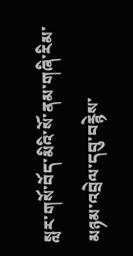སླར་གསོ་བོད་མིའི་སོ་ནམ་གཞི་རིམ་མཉམ་འབྲེལ་དབུ་བརྙེས་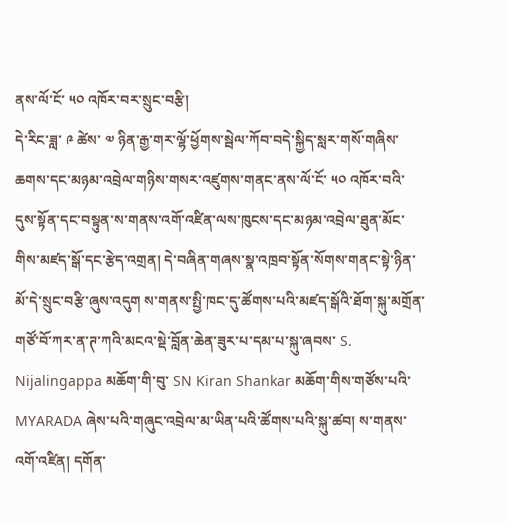ནས་ལོ་ངོ་ ༥༠ འཁོར་བར་སྲུང་བརྩི།
དེ་རིང་ཟླ་ ༩ ཚེས་ ༧ ཉིན་རྒྱ་གར་ལྷོ་ཕྱོགས་སྦེལ་ཀོབ་བདེ་སྐྱིད་སླར་གསོ་གཞིས་ཆགས་དང་མཉམ་འབྲེལ་གཉིས་གསར་འཛུགས་གནང་ནས་ལོ་ངོ་ ༥༠ འཁོར་བའི་དུས་སྟོན་དང་བསྟུན་ས་གནས་འགོ་འཛིན་ལས་ཁུངས་དང་མཉམ་འབྲེལ་ཐུན་མོང་གིས་མཛད་སྒོ་དང་རྩེད་འགྲན། དེ་བཞིན་གཞས་སྣ་འཁྲབ་སྟོན་སོགས་གནང་སྟེ་ཉིན་མོ་དེ་སྲུང་བརྩི་ཞུས་འདུག ས་གནས་སྤྱི་ཁང་དུ་ཚོགས་པའི་མཛད་སྒོའི་ཐོག་སྐུ་མགྲོན་གཙོ་བོ་ཀར་ན་ཊ་ཀའི་མངའ་སྡེ་བློན་ཆེན་ཟུར་པ་དམ་པ་སྐུ་ཞབས་ S. Nijalingappa མཆོག་གི་བུ་ SN Kiran Shankar མཆོག་གིས་གཙོས་པའི་ MYARADA ཞེས་པའི་གཞུང་འབྲེལ་མ་ཡིན་པའི་ཚོགས་པའི་སྐུ་ཚབ། ས་གནས་འགོ་འཛིན། དགོན་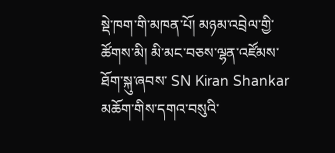སྡེ་ཁག་གི་མཁན་པོ། མཉམ་འབྲེལ་གྱི་ཚོགས་མི། མི་མང་བཅས་ལྷན་འཛོམས་ཐོག་སྐུ་ཞབས་ SN Kiran Shankar མཆོག་གིས་དགའ་བསུའི་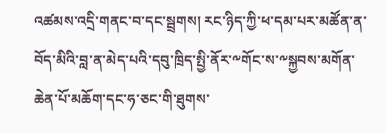འཚམས་འདྲི་གནང་བ་དང་སྦྲགས། རང་ཉིད་ཀྱི་ཕ་དམ་པར་མཚོན་ན་བོད་མིའི་བླ་ན་མེད་པའི་དབུ་ཁྲིད་སྤྱི་ནོར་༸གོང་ས་༸སྐྱབས་མགོན་ཆེན་པོ་མཆོག་དང་ཧ་ཅང་གི་ཐུགས་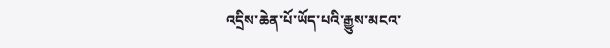འདྲིས་ཆེན་པོ་ཡོད་པའི་རྒྱུས་མངའ་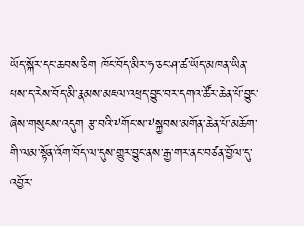ཡོད་སྐོར་དང་ཆབས་ཅིག ཁོང་བོད་མིར་ཧ་ཅང་ཤ་ཚ་ཡོད་མཁན་ཡིན་པས་ད་རེས་བོད་མི་རྣམས་མཇལ་འཕྲད་བྱུང་བར་དགའ་ཚོར་ཆེན་པོ་བྱུང་ཞེས་གསུངས་འདུག རྩ་བའི་༸གོང་ས་༸སྐྱབས་མགོན་ཆེན་པོ་མཆོག་གི་ལམ་སྟོན་འོག་བོད་ལ་དུས་གྱུར་བྱུང་ནས་རྒྱ་གར་ནང་བཙན་བྱོལ་དུ་འབྱོར་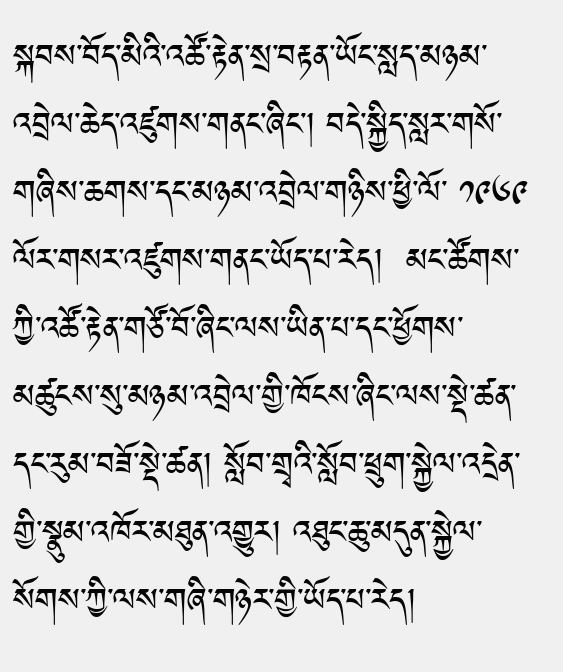སྐབས་བོད་མིའི་འཚོ་རྟེན་སྲ་བརྟན་ཡོང་སླད་མཉམ་འབྲེལ་ཆེད་འཛུགས་གནང་ཞིང་། བདེ་སྐྱིད་སླར་གསོ་གཞིས་ཆགས་དང་མཉམ་འབྲེལ་གཉིས་ཕྱི་ལོ་ ༡༩༦༩ ལོར་གསར་འཛུགས་གནང་ཡོད་པ་རེད།  མང་ཚོགས་ཀྱི་འཚོ་རྟེན་གཙོ་བོ་ཞིང་ལས་ཡིན་པ་དང་ཕྱོགས་མཚུངས་སུ་མཉམ་འབྲེལ་གྱི་ཁོངས་ཞིང་ལས་སྡེ་ཚན་དང་རུམ་བཟོ་སྡེ་ཚན། སློབ་གྲྭའི་སློབ་ཕྲུག་སྐྱེལ་འདྲེན་གྱི་སྣུམ་འཁོར་མཐུན་འགྱུར། འཐུང་ཆུ་མདུན་སྐྱེལ་སོགས་ཀྱི་ལས་གཞི་གཉེར་གྱི་ཡོད་པ་རེད།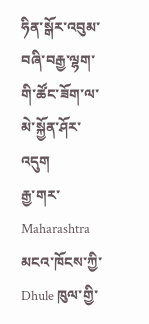ཧིན་སྒོར་འབུམ་བཞི་བརྒྱ་ལྷག་གི་ཚོང་ཟོག་ལ་མེ་སྐྱོན་ཤོར་འདུག
རྒྱ་གར་ Maharashtra མངའ་ཁོངས་ཀྱི་ Dhule ཁུལ་གྱི་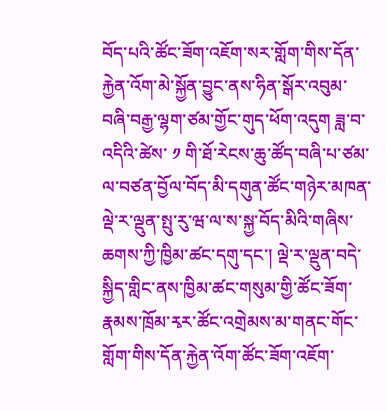བོད་པའི་ཚོང་ཟོག་འཇོག་སར་གློག་གིས་དོན་རྐྱེན་འོག་མེ་སྐྱོན་བྱུང་ནས་ཧིན་སྒོར་འབུམ་བཞི་བརྒྱ་ལྷག་ཙམ་གྱོང་གུད་ཕོག་འདུག ཟླ་བ་འདིའི་ཚེས་ ༡ གི་ཐོ་རེངས་ཆུ་ཚོད་བཞི་པ་ཙམ་ལ་བཙན་བྱོལ་བོད་མི་དགུན་ཚོང་གཉེར་མཁན་ལྡེ་ར་ལྡུན་སྤུ་རུ་ཝ་ལ་ས་སྐྱ་བོད་མིའི་གཞིས་ཆགས་ཀྱི་ཁྱིམ་ཚང་དགུ་དང་། ལྡེ་ར་ལྡུན་བདེ་སྐྱིད་གླིང་ནས་ཁྱིམ་ཚང་གསུམ་གྱི་ཚོང་ཟོག་རྣམས་ཁྲོམ་རྭར་ཚོང་འགྲེམས་མ་གནང་གོང་གློག་གིས་དོན་རྐྱེན་འོག་ཚོང་ཟོག་འཇོག་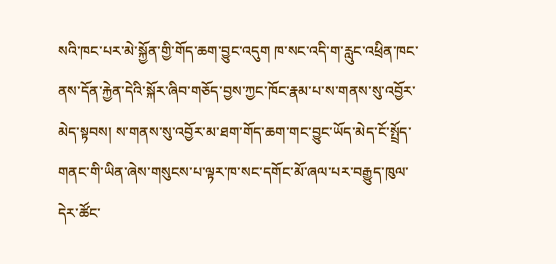སའི་ཁང་པར་མེ་སྐྱོན་གྱི་གོད་ཆག་བྱུང་འདུག ཁ་སང་འདི་ག་རླུང་འཕྲིན་ཁང་ནས་དོན་རྐྱེན་དེའི་སྐོར་ཞིབ་གཅོད་བྱས་ཀྱང་ཁོང་རྣམ་པ་ས་གནས་སུ་འབྱོར་མེད་སྟབས། ས་གནས་སུ་འབྱོར་མ་ཐག་གོད་ཆག་གང་བྱུང་ཡོད་མེད་ངོ་སྤྲོད་གནང་གི་ཡིན་ཞེས་གསུངས་པ་ལྟར་ཁ་སང་དགོང་མོ་ཞལ་པར་བརྒྱུད་ཁུལ་དེར་ཚོང་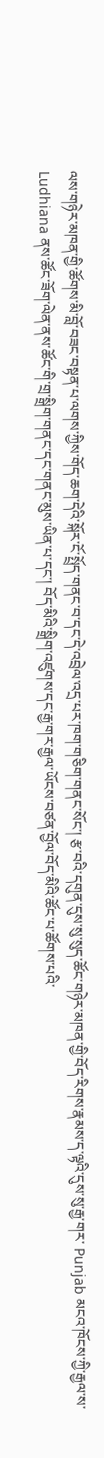ལས་གཉེར་མཁན་གྱི་ཚོགས་མི་བློ་བཟང་བསྟན་པ་ལགས་ཀྱིས་གོད་ཆག་དེའི་སྐོར་ངོ་སྤྲོད་གནང་བ་དང་དེ་འབྲེལ་འདྲ་པར་ཁག་གཅིག་གནང་སོང་། རྩ་བའི་དགུན་དུས་སུ་སུད་ཚོང་གཉེར་མཁན་གྱི་བོད་རིགས་རྣམས་ད་ལྟའི་དུས་སུ་རྒྱ་གར་ Punjab མངའ་ཁོངས་ཀྱི་རྒྱལ་ས་ Ludhiana ནས་ཚོང་ཟོག་ལེན་ནས་ཚོང་གི་གྲ་སྒྲིག་གནང་དང་གནང་མུས་ཡིན་པ་དང་། བོད་མིའི་སྒྲིག་འཛུགས་དང་རྒྱ་གར་རྒྱལ་ཡོངས་བཙན་བྱོལ་བོད་མིའི་ཚོང་པ་ཚོགས་པའི་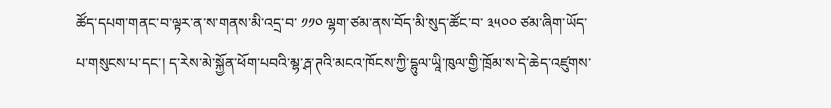ཚོད་དཔག་གནང་བ་ལྟར་ན་ས་གནས་མི་འདྲ་བ་ ༡༡༠ ལྷག་ཙམ་ནས་བོད་མི་སུད་ཚོང་བ་ ༣༥༠༠ ཙམ་ཞིག་ཡོད་པ་གསུངས་པ་དང་། ད་རེས་མེ་སྐྱོན་ཕོག་པབའི་མྷ་རྴ་ཊའི་མངའ་ཁོངས་ཀྱི་དྷུལ་ཡཱི་ཁུལ་གྱི་ཁྲོམ་ས་དེ་ཆེད་འཛུགས་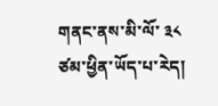གནང་ནས་མི་ལོ་ ༣༨ ཙམ་ཕྱིན་ཡོད་པ་རེད།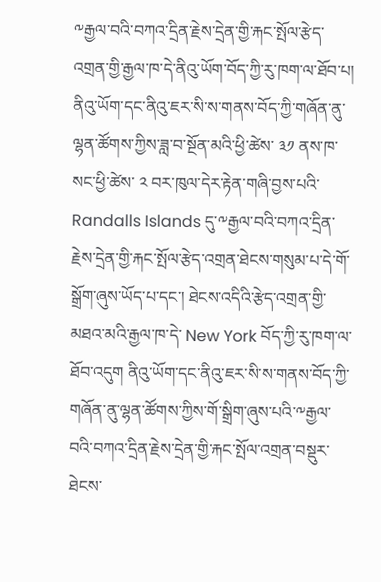༸རྒྱལ་བའི་བཀའ་དྲིན་རྗེས་དྲེན་གྱི་རྐང་སྤོལ་རྩེད་འགྲན་གྱི་རྒྱལ་ཁ་དེ་ནིའུ་ཡོག་བོད་ཀྱི་རུ་ཁག་ལ་ཐོབ་པ།
ནིའུ་ཡོག་དང་ནིའུ་ཇར་སི་ས་གནས་བོད་ཀྱི་གཞོན་ནུ་ལྷན་ཚོགས་ཀྱིས་ཟླ་བ་སྔོན་མའི་ཕྱི་ཚེས་ ༣༡ ནས་ཁ་སང་ཕྱི་ཚེས་ ༢ བར་ཁུལ་དེར་རྟེན་གཞི་བྱས་པའི་ Randalls Islands དུ་༸རྒྱལ་བའི་བཀའ་དྲིན་རྗེས་དྲེན་གྱི་རྐང་སྤོལ་རྩེད་འགྲན་ཐེངས་གསུམ་པ་དེ་གོ་སྒྲོག་ཞུས་ཡོད་པ་དང་། ཐེངས་འདིའི་རྩེད་འགྲན་གྱི་མཐའ་མའི་རྒྱལ་ཁ་དེ་ New York བོད་ཀྱི་རུ་ཁག་ལ་ཐོབ་འདུག ནིའུ་ཡོག་དང་ནིའུ་ཇར་སི་ས་གནས་བོད་ཀྱི་གཞོན་ནུ་ལྷན་ཚོགས་ཀྱིས་གོ་སྒྲིག་ཞུས་པའི་༸རྒྱལ་བའི་བཀའ་དྲིན་རྗེས་དྲེན་གྱི་རྐང་སྤོལ་འགྲན་བསྡུར་ཐེངས་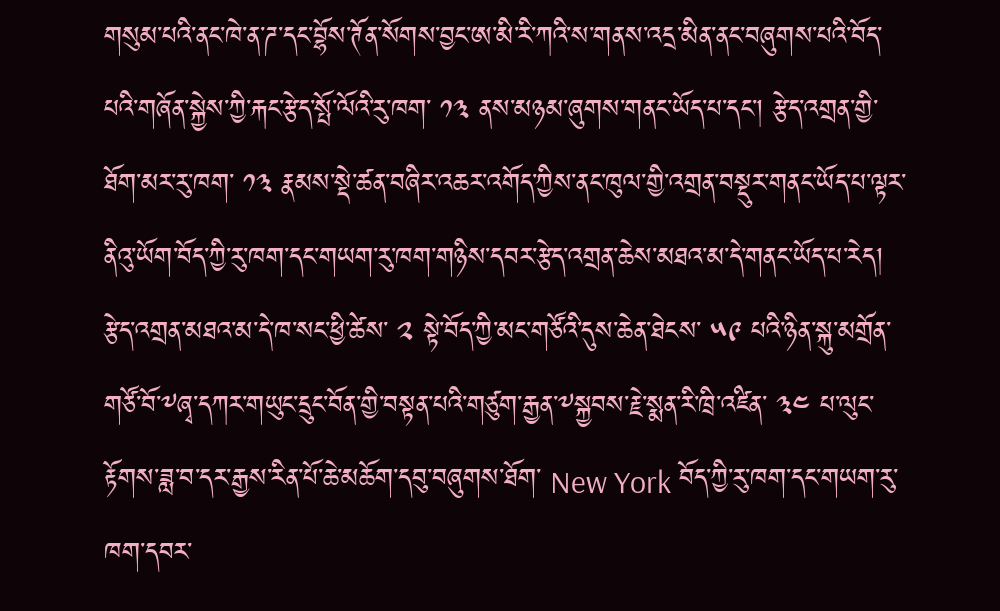གསུམ་པའི་ནང་ཁེ་ན་ཌ་དང་བྷོས་ཊོན་སོགས་བྱང་ཨ་མི་རི་ཀའི་ས་གནས་འདྲ་མིན་ནང་བཞུགས་པའི་བོད་པའི་གཞོན་སྐྱེས་ཀྱི་རྐང་རྩེད་སྤོ་ལོའི་རུ་ཁག་ ༡༣ ནས་མཉམ་ཞུགས་གནང་ཡོད་པ་དང་། རྩེད་འགྲན་གྱི་ཐོག་མར་རུ་ཁག་ ༡༣ རྣམས་སྡེ་ཚན་བཞིར་འཆར་འགོད་ཀྱིས་ནང་ཁུལ་གྱི་འགྲན་བསྡུར་གནང་ཡོད་པ་ལྟར་ནིའུ་ཡོག་བོད་ཀྱི་རུ་ཁག་དང་གཡག་རུ་ཁག་གཉིས་དབར་རྩེད་འགྲན་ཆེས་མཐའ་མ་དེ་གནང་ཡོད་པ་རེད། རྩེད་འགྲན་མཐའ་མ་དེ་ཁ་སང་ཕྱི་ཚེས་ ༢ སྟེ་བོད་ཀྱི་མང་གཙོའི་དུས་ཆེན་ཐེངས་ ༥༩ པའི་ཉིན་སྐུ་མགྲོན་གཙོ་བོ་༸ཞྭ་དཀར་གཡུང་དྲུང་བོན་གྱི་བསྟན་པའི་གཙུག་རྒྱན་༸སྐྱབས་རྗེ་སྨན་རི་ཁྲི་འཛིན་ ༣༤ པ་ལུང་རྟོགས་ཟླ་བ་དར་རྒྱས་རིན་པོ་ཆེ་མཆོག་དབུ་བཞུགས་ཐོག་ New York བོད་ཀྱི་རུ་ཁག་དང་གཡག་རུ་ཁག་དབར་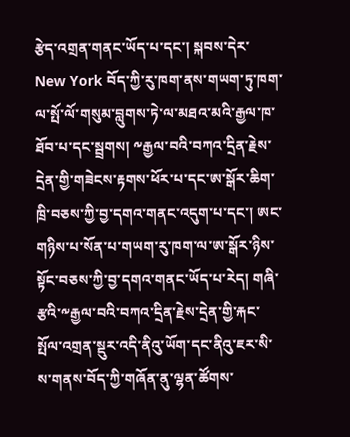རྩེད་འགྲན་གནང་ཡོད་པ་དང་། སྐབས་དེར་ New York བོད་ཀྱི་རུ་ཁག་ནས་གཡག་ཏུ་ཁག་ལ་སྤོ་ལོ་གསུམ་བླུགས་ཏེ་ལ་མཐའ་མའི་རྒྱལ་ཁ་ཐོབ་པ་དང་སྦྲགས། ༸རྒྱལ་བའི་བཀའ་དྲིན་རྗེས་དྲེན་གྱི་གཟེངས་རྟགས་ཕོར་པ་དང་ཨ་སྒོར་ཆིག་ཁྲི་བཅས་ཀྱི་བྱ་དགའ་གནང་འདུག་པ་དང་། ཨང་གཉིས་པ་སོན་པ་གཡག་རུ་ཁག་ལ་ཨ་སྒོར་ཉིས་སྟོང་བཅས་ཀྱི་བྱ་དགའ་གནང་ཡོད་པ་རེད། གཞི་རྩའི་༸རྒྱལ་བའི་བཀའ་དྲིན་རྗེས་དྲེན་གྱི་རྐང་སྤོལ་འགྲན་སྡུར་འདི་ནིའུ་ཡོག་དང་ནིའུ་ཇར་སི་ས་གནས་བོད་ཀྱི་གཞོན་ནུ་ལྷན་ཚོགས་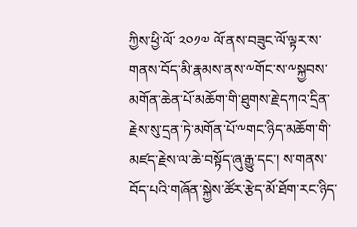ཀྱིས་ཕྱི་ལོ་ ༢༠༡༧ ལོ་ནས་བཟུང་ལོ་ལྟར་ས་གནས་བོད་མི་རྣམས་ནས་༸གོང་ས་༸སྐྱབས་མགོན་ཆེན་པོ་མཆོག་གི་ཐུགས་རྗེ་དཀའ་དྲིན་རྗེས་སུ་དྲན་ཏེ་མགོན་པོ་༸གང་ཉིད་མཆོག་གི་མཛད་རྗེས་ལ་ཆེ་བསྟོད་ཞུ་རྒྱུ་དང་། ས་གནས་བོད་པའི་གཞོན་སྐྱེས་ཚོར་རྩེད་མོ་ཐོག་རང་ཉིད་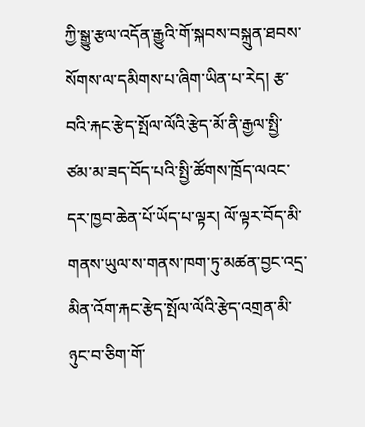ཀྱི་སྒྱུ་རྩལ་འདོན་རྒྱུའི་གོ་སྐབས་བསྐྲུན་ཐབས་སོགས་ལ་དམིགས་པ་ཞིག་ཡིན་པ་རེད། རྩ་བའི་རྐང་རྩེད་སྤོལ་ལོའི་རྩེད་མོ་ནི་རྒྱལ་སྤྱི་ཙམ་མ་ཟད་བོད་པའི་སྤྱི་ཚོགས་ཁྲོད་ལའང་དར་ཁྱབ་ཆེན་པོ་ཡོད་པ་ལྟར། ལོ་ལྟར་བོད་མི་གནས་ཡུལ་ས་གནས་ཁག་ཏུ་མཚན་བྱང་འདྲ་མིན་འོག་རྐང་རྩེད་སྤོལ་ལོའི་རྩེད་འགྲན་མི་ཉུང་བ་ཅིག་གོ་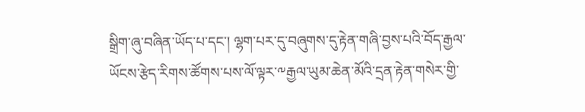སྒྲིག་ཞུ་བཞིན་ཡོད་པ་དང་། ལྷག་པར་དུ་བཞུགས་དུ་རྟེན་གཞི་བྱས་པའི་བོད་རྒྱལ་ཡོངས་རྩེད་རིགས་ཚོགས་པས་ལོ་ལྟར་༸རྒྱལ་ཡུམ་ཆེན་མོའི་དྲན་རྟེན་གསེར་གྱི་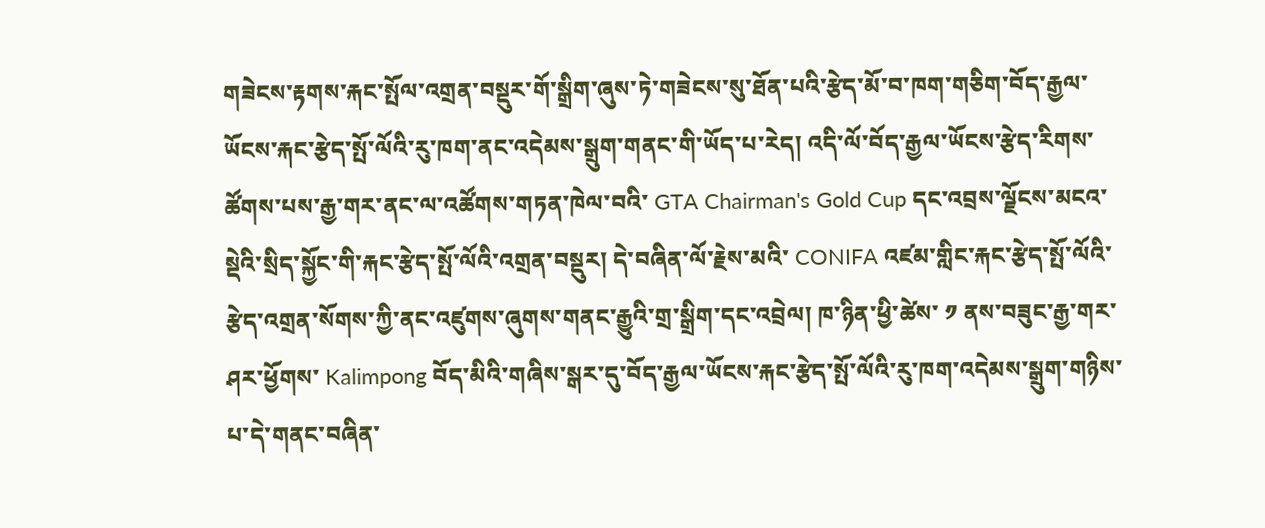གཟེངས་རྟགས་རྐང་སྤོལ་འགྲན་བསྡུར་གོ་སྒྲིག་ཞུས་ཏེ་གཟེངས་སུ་ཐོན་པའི་རྩེད་མོ་བ་ཁག་གཅིག་བོད་རྒྱལ་ཡོངས་རྐང་རྩེད་སྤོ་ལོའི་རུ་ཁག་ནང་འདེམས་སྒྲུག་གནང་གི་ཡོད་པ་རེད། འདི་ལོ་བོད་རྒྱལ་ཡོངས་རྩེད་རིགས་ཚོགས་པས་རྒྱ་གར་ནང་ལ་འཚོགས་གཏན་ཁེལ་བའི་ GTA Chairman's Gold Cup དང་འབྲས་ལྗོངས་མངའ་སྡེའི་སྲིད་སྐྱོང་གི་རྐང་རྩེད་སྤོ་ལོའི་འགྲན་བསྡུར། དེ་བཞིན་ལོ་རྗེས་མའི་ CONIFA འཛམ་གླིང་རྐང་རྩེད་སྤོ་ལོའི་རྩེད་འགྲན་སོགས་ཀྱི་ནང་འཛུགས་ཞུགས་གནང་རྒྱུའི་གྲ་སྒྲིག་དང་འབྲེལ། ཁ་ཉིན་ཕྱི་ཚེས་ ༡ ནས་བཟུང་རྒྱ་གར་ཤར་ཕྱོགས་ Kalimpong བོད་མིའི་གཞིས་སྒར་དུ་བོད་རྒྱལ་ཡོངས་རྐང་རྩེད་སྤོ་ལོའི་རུ་ཁག་འདེམས་སྒྲུག་གཉིས་པ་དེ་གནང་བཞིན་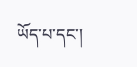ཡོད་པ་དང་།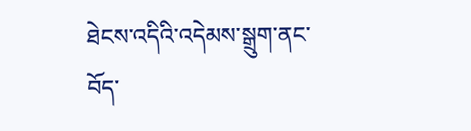ཐེངས་འདིའི་འདེམས་སྒྲུག་ནང་བོད་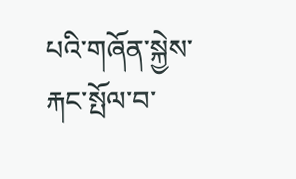པའི་གཞོན་སྐྱེས་རྐང་སྤོལ་བ་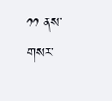༡༡ ནས་གསར་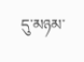དུ་མཉམ་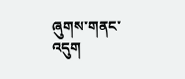ཞུགས་གནང་འདུག